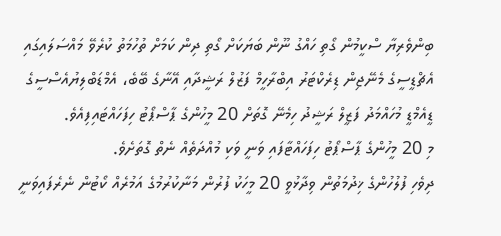ބިންވެރިޔާ ސްކީމުން ގޯތި ހައްގު ނޫން ބަޔަކަށް ގޯތި ދިން ކަމަށް ތުހުމަތު ކުރެވޭ މައްސަލައިގައި އެޗްޑީސީގެ މެނޭޖިން ޑިރެކްޓަރު އިބްރާހީމް ފަޒުލް ރަޝީދާއި އޭނާގެ ބޭބެ، އެމްޑަބްލިޔުއެސްސީގެ ޑީއެމްޑީ މުހައްމަދު ފަޒީލް ރަޝީދު ހިމެނޭ ގޮތަށް 20 މީހުންގެ ޕާސްޕޯޓު ހިފަހައްޓައިފިއެވެ.
މި 20 މީހުންގެ ޕާސްޕޯޓު ހިފަހައްޓާފައި ވަނީ ވަކި މުއްދަތެއް ނެތް ގޮތަށެވެ.
ދިވެހި ފުލުހުންގެ ޚިދުމަތުން ވިދާޅުވީ 20 މީހަކު ފުރުން މަނާކުރުމުގެ އަމުރެއް ކޯޓުން ނެރެފައިވަނީ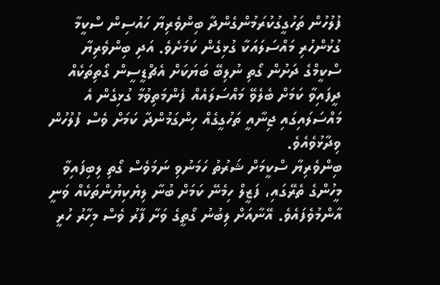ފުލުހުން ތަހުގީގުކުރަމުންގެންދާ ބިންވެރިޔާ ހައުސިން ސްކީމާ ގުޅުންހުރި މައްސަލައަކާ ގުޅިގެން ކަމަށެވެ. އަދި ބިންވެރިޔާ ސްކީމްގެ ދަށުން ގޯތި ނުލިބޭ ބަޔަކަށް އެޗްޑީސީން ގޯތިތަކެއް ދީފައިވާ ކަމަށް ބެލެވޭ މައްސަލައެއް ފެންމަތިވުމާ ގުޅިގެން އެ މައްސަލައިގައި ޖިނާއީ ތަހުގީގެއް ހިންގަމުންދާ ކަމަށް ވެސް ފުލުހުން ވިދާޅުވެއެވެ.
ބިންވެރިޔާ ސްކީމަށް ޝަރުތު ހަމަނުވި ނަމަވެސް ގޯތި ލިބިފައިވާ މީހުންގެ ތެރޭގައި، ފަޒީލް ހިމެނޭ ކަމަށް ބުނާ ލިޔެކިޔުންތަކެއް ވަނީ އާންމުވެފައެވެ. އޭނާއަށް ލިބުނު ގޯތީގެ ވަށާ ފާރު ވެސް މިހާރު ހުރީ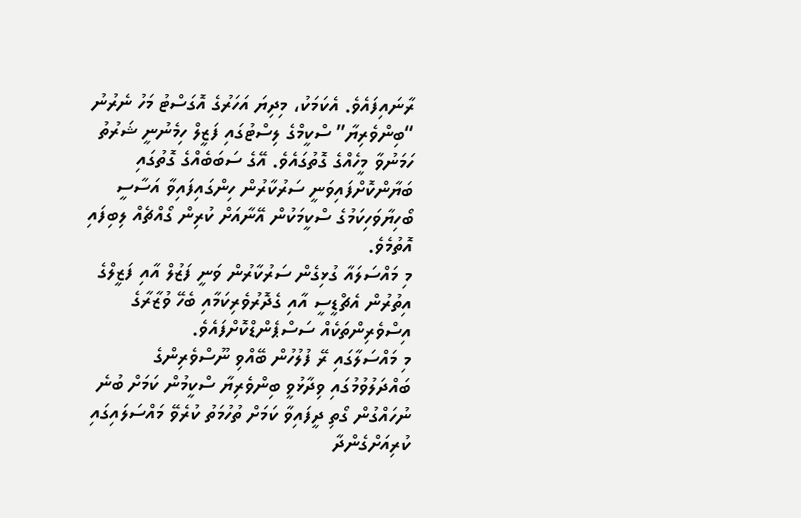ރާނައިފައެވެ. އެކަމަކު، މިދިޔަ އަހަރުގެ އޮގަސްޓު މަހު ނެރުނު “ބިންވެރިޔާ” ސްކީމްގެ ލިސްޓުގައި ފަޒީލް ހިމެނުނީ ޝަރުތު ހަމަނުވާ މީހެއްގެ ގޮތުގައެވެ. އޭގެ ސަބަބެއްގެ ގޮތުގައި ބަޔާންކޮށްފައިވަނީ ސަރުކާރުން ހިންގައިފައިވާ އަސާސީ ބޯހިޔާވަހިކަމުގެ ސްކީމަކުން އޭނާއަށް ކުރިން ގޯއްޗެއް ލިބިފައި އޮތުމެވެ.
މި މައްސަލައާ ގުޅިގެން ސަރުކާރުން ވަނީ ފަޒުލް އާއި ފަޒީލްގެ އިތުރުން އެޗްޑީސީ އާއި ގެދޮރުވެރިކަމާއި ބެހޭ ވުޒާރާގެ އިސްވެރިންތަކެއް ސަސްޕެންޑްކޮށްފައެވެ.
މި މައްސަލާގައި ރޭ ފުލުހުން ބޭއްވި ނޫސްވެރިންގެ ބައްދަލުވުމުގައި ވިދާޅުވީ ބިންވެރިޔާ ސްކީމުން ކަމަށް ބުނެ ނުހައްގުން ގޯތި ދީފައިވާ ކަމަށް ތުހުމަތު ކުރެވޭ މައްސަލައިގައި ކުރިއަށްގެންދާ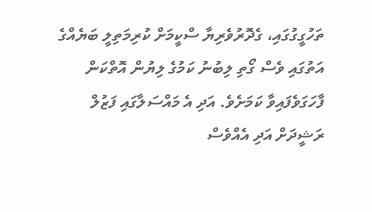ތަހުގީގުގައި، ގެދޮރުވެރިޔާ ސްކީމަށް ކުރިމަތިލީ ބަޔެއްގެ އަތުގައި ވެސް ގޯތި ލިބުނު ކަމުގެ ލިޔުން އޮތްކަން ފާހަގަވެފައިވާ ކަމަށެވެ. އަދި އެ މައްސަލާގައި ފަޒުލް ރަޝީދަށް އަދި އެއްވެސް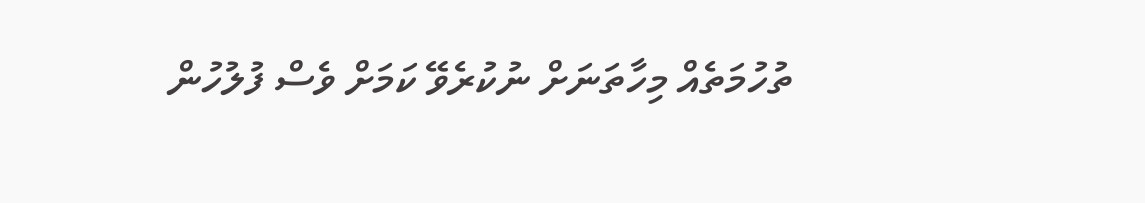ތުހުމަތެއް މިހާތަނަށް ނުކުރެވޭ ކަމަށް ވެސް ފުލުހުން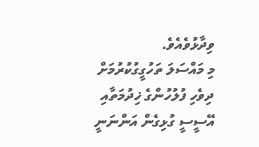ވިދާޅުވެއެވެ.
މި މައްސަލަ ތަހުގީގުކުރުމަށް ދިވެހި ފުލުހުންގެ ޚިދުމަތާއި އޭސީސީ ގުޅިގެން އަންނަނީ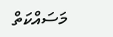މަސައްކަތް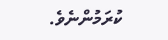ކުރަމުންނެވެ.